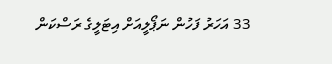33 އަހަރު ފަހުން ނަޕޯލީއަށް އިޓަލީގެ ރަސްކަން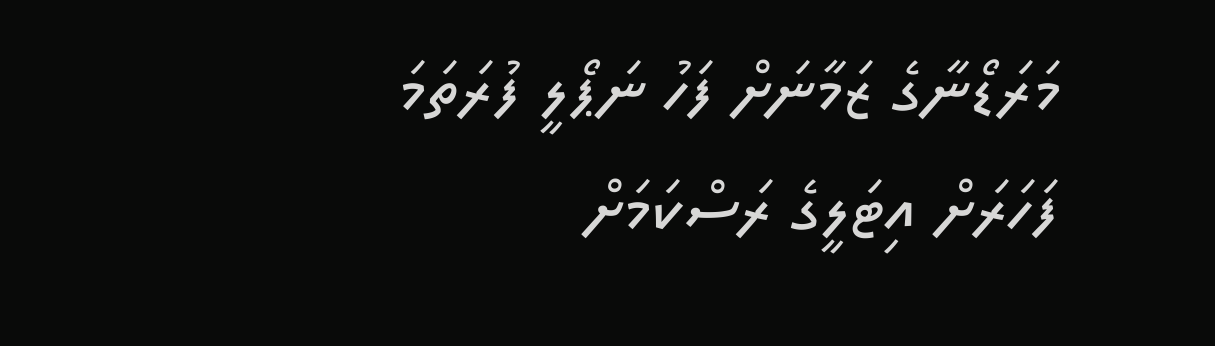މަރަޑޯނާގެ ޒަމާނަށް ފަހު ނަޕޯލީ ފުރަތަމަ ފަހަރަށް އިޓަލީގެ ރަސްކަމަށް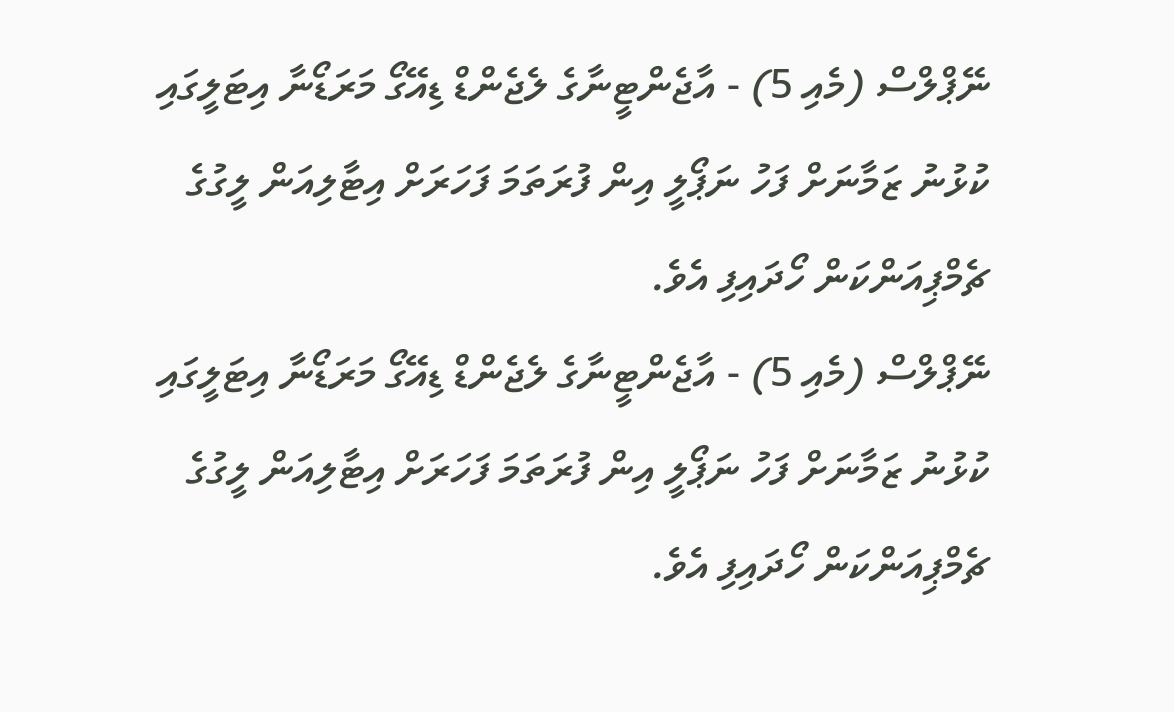ނޭޕްލްސް (މެއި 5) - އާޖެންޓީނާގެ ލެޖެންޑް ޑިއޭގޯ މަރަޑޯނާ އިޓަލީގައި ކުޅުނު ޒަމާނަށް ފަހު ނަޕޯލީ އިން ފުރަތަމަ ފަހަރަށް އިޓާލިއަން ލީގުގެ ޗެމްޕިއަންކަން ހޯދައިފި އެވެ.
ނޭޕްލްސް (މެއި 5) - އާޖެންޓީނާގެ ލެޖެންޑް ޑިއޭގޯ މަރަޑޯނާ އިޓަލީގައި ކުޅުނު ޒަމާނަށް ފަހު ނަޕޯލީ އިން ފުރަތަމަ ފަހަރަށް އިޓާލިއަން ލީގުގެ ޗެމްޕިއަންކަން ހޯދައިފި އެވެ.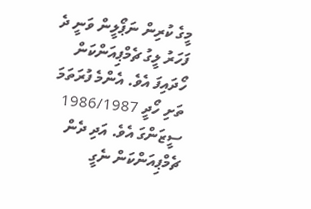މީގެ ކުރިން ނަޕޯލީން ވަނީ ދެ ފަހަރު ލީގު ޗެމްޕިއަންކަން ހޯދައިފަ އެވެ. އެންމެ ފުރަތަމަ ތަށި ހޯދީ 1986/1987 ސީޒަންގަ އެވެ. އަދި ދެން ޗެމްޕިއަންކަން ނެގީ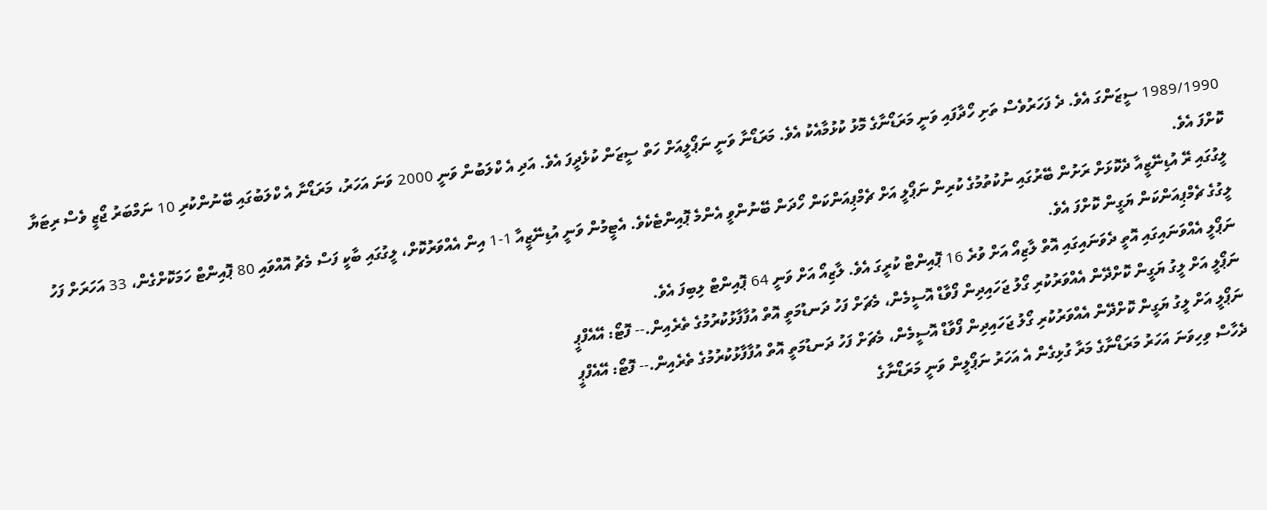1989/1990 ސީޒަންގަ އެވެ. ދެ ފަހަރުވެސް ތަށި ހޯދާފައި ވަނީ މަރަޑޯނާގެ މޮޅު ކުޅުމާއެކު އެވެ. މަރަޑޯނާ ވަނީ ނަޕޯލީއަށް ހަތް ސީޒަން ކުޅެދީފަ އެވެ. އަދި އެ ކްލަބުން ވަނީ 2000 ވަނަ އަހަރު، މަރަޑޯނާ އެ ކްލަބުގައި ބޭނުންކުރި 10 ނަމްބަރު ޖޯޒީ ވެސް ރިޓަޔާ ކޮށްފަ އެވެ.
ލީގުގައި ރޭ އުޑިނޭޒީއާ ދެކޮޅަށް ރަށުން ބޭރުގައި ނުކުތުމުގެ ކުރިން ނަޕޯލީ އަށް ޗެމްޕިއަންކަން ހޯދަން ބޭނުންވީ އެންމެ ޕޮއިންޓެކެވެ. އެޓީމުން ވަނީ އުޑިނޭޒީއާ 1-1 އިން އެއްވަރުކޮށް، ލީގުގައި ބާކީ ފަސް މެޗު އޮއްވައި 80 ޕޮއިންޓް ހަމަކޮށްގެން، 33 އަހަރަށް ފަހު ލީގުގެ ޗެމްޕިއަންކަން ޔަގީން ކޮށްފަ އެވެ.
ނަޕޯލީ އެއްވަނައިގައި އޮތީ ދެވަނައިގައި އޮތް ލާޒިއޯ އަށް ވުރެ 16 ޕޮއިންޓް ކުރީގަ އެވެ. ލާޒިއޯ އަށް ވަނީ 64 ޕޮއިންޓް ލިބިފަ އެވެ.
ނަޕޯލީ އަށް ލީގު ޔަގީން ކޮށްދޭން އެއްވަރުކުރި ގޯލު ޖަހައިދިން ފޯވާޑް އޮސީމެން، މެޗަށް ފަހު ދަނޑުމަތީ އޮތް އުފާފާޅުކުރުމުގެ ތެރެއިން.-- ފޮޓޯ: އޭއެފްޕީ
ނަޕޯލީ އަށް ލީގު ޔަގީން ކޮށްދޭން އެއްވަރުކުރި ގޯލު ޖަހައިދިން ފޯވާޑް އޮސީމެން، މެޗަށް ފަހު ދަނޑުމަތީ އޮތް އުފާފާޅުކުރުމުގެ ތެރެއިން.-- ފޮޓޯ: އޭއެފްޕީ
ދެހާސް ވިހިވަނަ އަހަރު މަރަޑޯނާގެ މަރާ ގުޅިގެން އެ އަހަރު ނަޕޯލީން ވަނީ މަރަޑޯނާގެ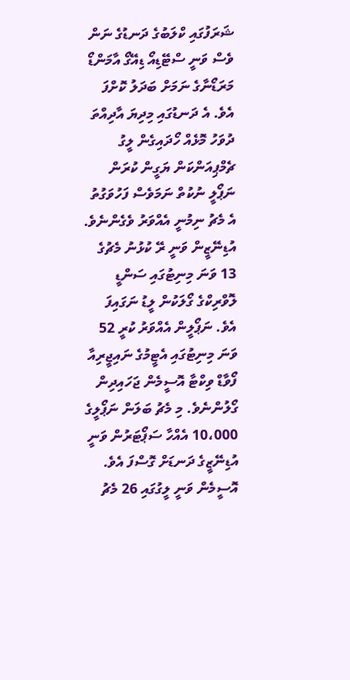ޝަރަފުގައި ކްލަބުގެ ދަނޑުގެ ނަން ވެސް ވަނީ ސްޓޭޑިއޯ ޑިއޭގޯ އާމަންޑޯ މަރަޑޯނާގެ ނަމަށް ބަދަލު ކޮށްފަ އެވެ. އެ ދަނޑުގައި މިދިޔަ އާދިއްތަ ދުވަހު މޮޅެއް ހޯދައިގެން ލީގު ޗެމްޕިއަންކަން ޔަގީން ކުރަން ނަޕޯލީ ނުކުތް ނަމަވެސް ފަހުވަގުތު އެ މެޗު ނިމުނީ އެއްވަރު ވެގެންނެވެ.
އުޑިނޭޒީން ވަނީ ރޭ ކުޅުނު މެޗުގެ 13 ވަނަ މިނިޓުގައި ސަންޑީ ލޮވްރިކްގެ ގޯލަކުން ލީޑު ނަގައިފަ އެވެ. ނަޕޯލީން އެއްވަރު ކުރީ 52 ވަނަ މިނިޓުގައި އެޓީމުގެ ނައިޖީރިއާ ފޯވާޑް ވިކްޓާ އޮސީމެން ޖަހައިދިން ގޯލުންނެވެ. މި މެޗު ބަލަން ނަޕޯލީގެ 10،000 އެއްހާ ސަޕޯޓަރުން ވަނީ އުޑިނޭޒީގެ ދަނޑަށް ގޮސްފަ އެވެ.
އޮސީމެން ވަނީ ލީގުގައި 26 މެޗު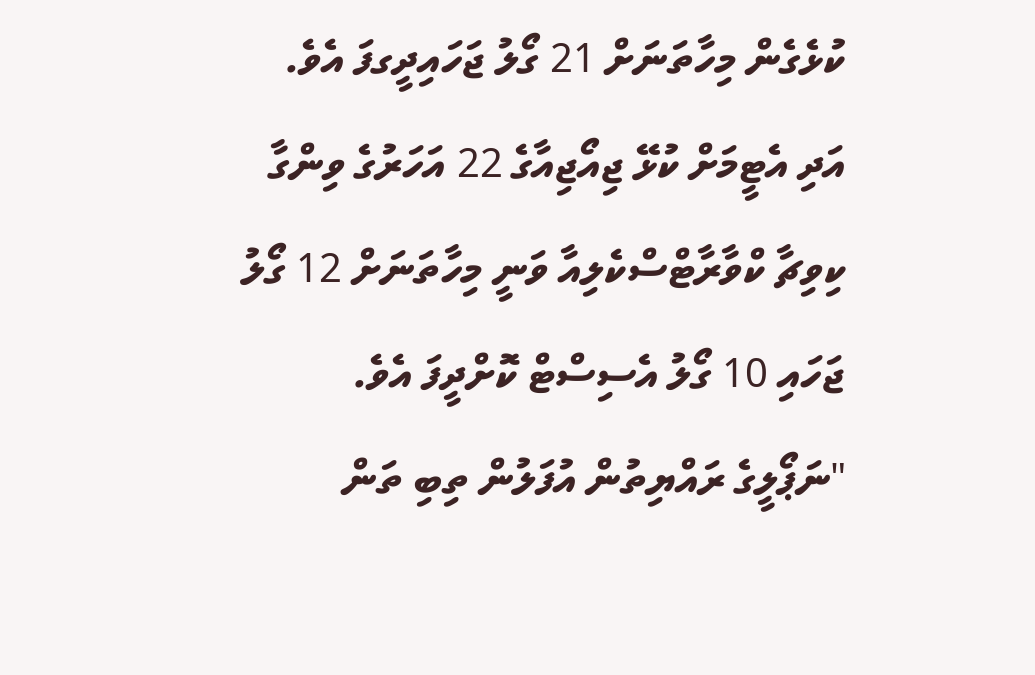ކުޅެގެން މިހާތަނަށް 21 ގޯލު ޖަހައިދީގފަ އެވެ. އަދި އެޓީމަށް ކުޅޭ ޖިއޯޖިއާގެ 22 އަހަރުގެ ވިންގާ ކިވިޗާ ކްވާރާޓްސްކެލިއާ ވަނީ މިހާތަނަށް 12 ގޯލު ޖަހައި 10 ގޯލު އެސިސްޓް ކޮށްދީފަ އެވެ.
"ނަޕޯލީގެ ރައްޔިތުން އުފަލުން ތިބި ތަން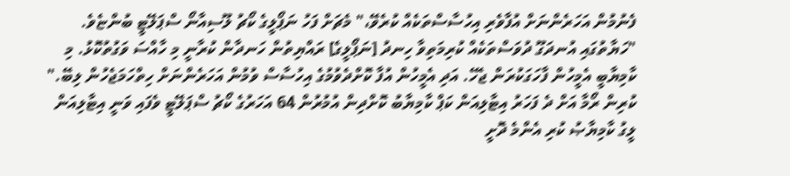ފެނުމުން އަހަރެންނަށް އުފާވެރި އިހުސާސްތަކެއް ކުރެވޭ،" މެޗަށް ފަހު ނަޕޯލީގެ ކޯޗު ލޫސިއާނޯ ސްޕަލޭޓީ ބުންޏެވެ.
"ހަޔާތުގައި އުނދަގޫ ދުވަސްތަކެއް ކުރިމަތިވާ ހިނދު [ނަޕޯލީގެ] ރައްޔިތުން ހަނދާން ކުރާނީ މި ހާއްސަ ވަގުތުކޮޅު. މި ކާމިޔާބީ އެމީހުން ފާހަގަކުރަން ޖެހޭ. އަދި އެމީހުން އުފާ ކޮށްދެވުމުގެ އިހުސާސް ވުމުން އަހަރެންނަށް ހިތްހަމަޖެހުން ލިބޭ."
ކުރިން ރޯމާ އަށް ދެ ފަހަރު އިޓާލިއަން ކަޕް ކާމިޔާބު ކޮށްދިން އުމުރުން 64 އަހަރުގެ ކޯޗު ސްޕަލޭޓީ ވެފައި ވަނީ އިޓާލިއަން ލީގު ކާމިޔާޞު ކުރި އެންމެ ދޮށީ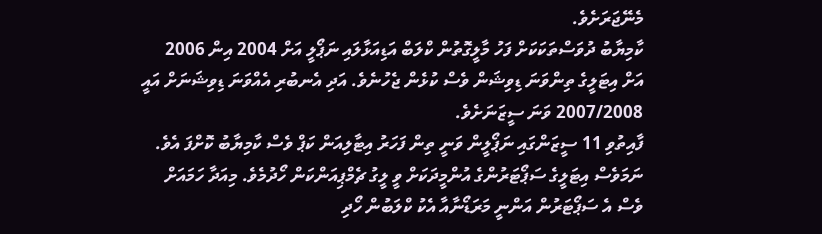މެނޭޖަރަށެވެ.
ކާމިޔާބު ދުވަސްތަކަކަށް ފަހު މާލީގޮތުން ކްލަބް އަޑިއަޅާލައި ނަޕޯލީ އަށް 2004 އިން 2006 އަށް އިޓަލީގެ ތިންވަނަ ޑިވިޝަން ވެސް ކުޅެން ޖެހުނެވެ. އަދި އެނބުރި އެއްވަނަ ޑިވިޝަނަށް އައީ 2007/2008 ވަނަ ސީޒަނަށެވެ.
ފާއިތުވި 11 ސީޒަންގައި ނަޕޯލީން ވަނީ ތިން ފަހަރު އިޓާލިއަން ކަޕް ވެސް ކާމިޔާބު ކޮށްފަ އެވެ. ނަމަވެސް އިޓަލީގެ ސަޕޯޓަރުންގެ އުންމީދަކަށް ވީ ލީގު ޗެމްޕިއަންކަން ހޯދުމެވެ. މިއަދާ ހަމައަށް ވެސް އެ ސަޕޯޓަރުން އަންނީ މަރަޑޯނާއާ އެކު ކްލަބުން ހޯދި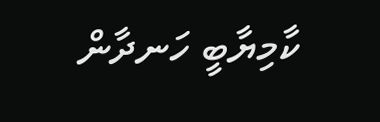ކާމިޔާބީ ހަނދާން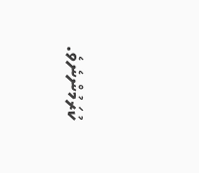ކުރަމުންނެވެ.